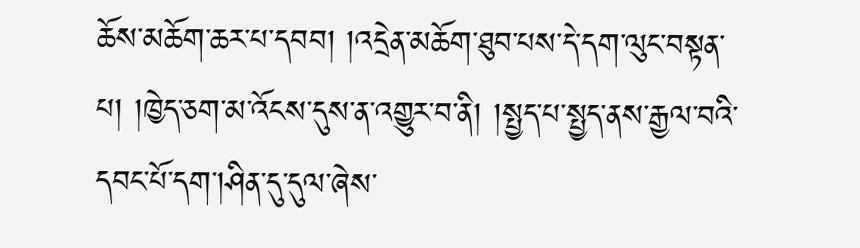ཆོས་མཆོག་ཆར་པ་དབབ། །འདྲེན་མཆོག་ཐུབ་པས་དེ་དག་ལུང་བསྟན་པ། །ཁྱེད་ཅག་མ་འོངས་དུས་ན་འགྱུར་བ་ནི། །སྤྱད་པ་སྤྱད་ནས་རྒྱལ་བའི་དབང་པོ་དག་།ཤིན་དུ་དུལ་ཞེས་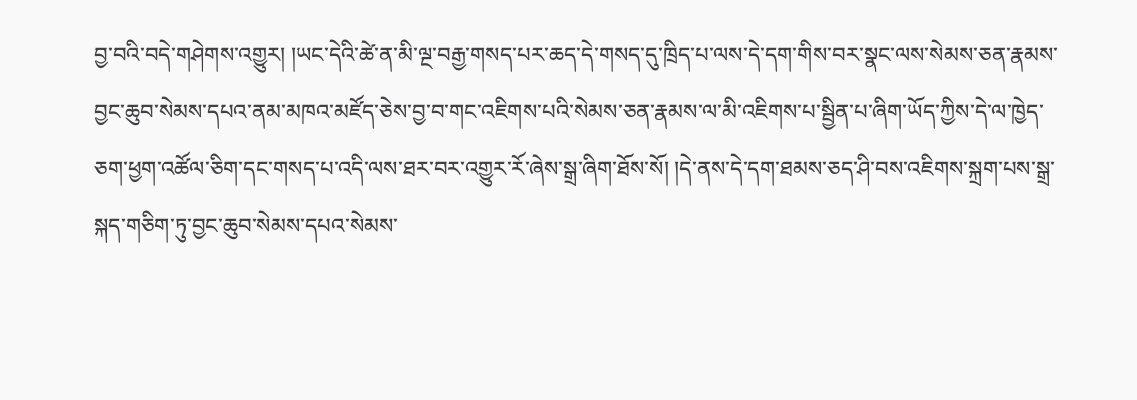བྱ་བའི་བདེ་གཤེགས་འགྱུར། །ཡང་དེའི་ཚེ་ན་མི་ལྔ་བརྒྱ་གསད་པར་ཆད་དེ་གསད་དུ་ཁྲིད་པ་ལས་དེ་དག་གིས་བར་སྣང་ལས་སེམས་ཅན་རྣམས་བྱང་ཆུབ་སེམས་དཔའ་ནམ་མཁའ་མཛོད་ཅེས་བྱ་བ་གང་འཇིགས་པའི་སེམས་ཅན་རྣམས་ལ་མི་འཇིགས་པ་སྦྱིན་པ་ཞིག་ཡོད་ཀྱིས་དེ་ལ་ཁྱེད་ཅག་ཕྱག་འཚོལ་ཅིག་དང་གསད་པ་འདི་ལས་ཐར་བར་འགྱུར་རོ་ཞེས་སྒྲ་ཞིག་ཐོས་སོ། །དེ་ནས་དེ་དག་ཐམས་ཅད་ཤི་བས་འཇིགས་སྐྲག་པས་སྒྲ་སྐད་གཅིག་ཏུ་བྱང་ཆུབ་སེམས་དཔའ་སེམས་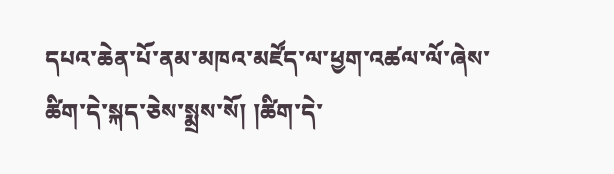དཔའ་ཆེན་པོ་ནམ་མཁའ་མཛོད་ལ་ཕྱག་འཚལ་ལོ་ཞེས་ཚིག་དེ་སྐད་ཅེས་སྨྲས་སོ། །ཚིག་དེ་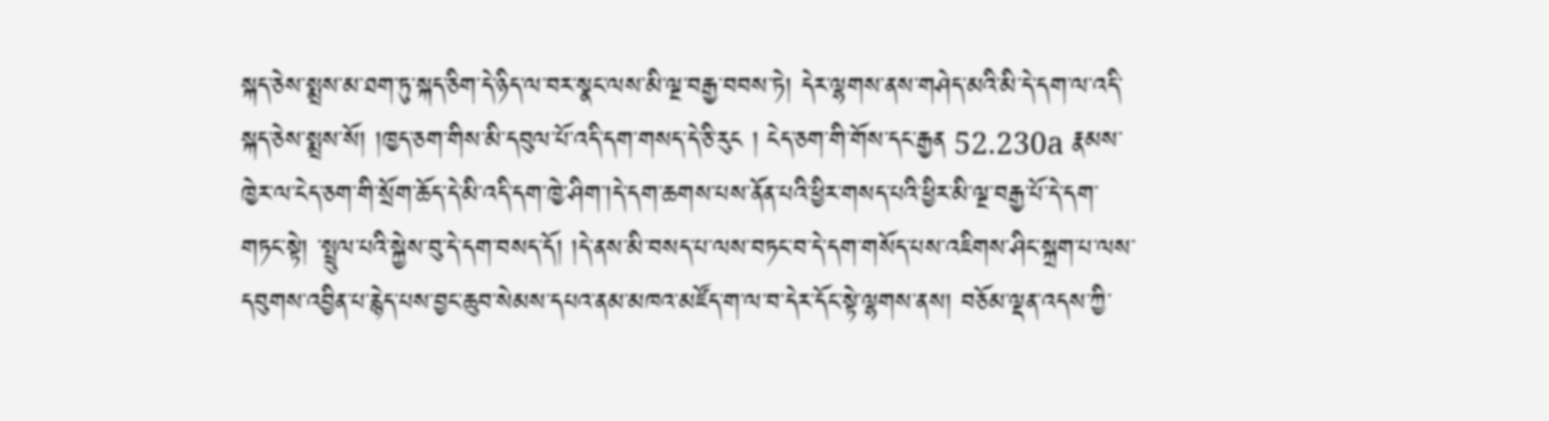སྐད་ཅེས་སྨྲས་མ་ཐག་ཏུ་སྐད་ཅིག་དེ་ཉིད་ལ་བར་སྣང་ལས་མི་ལྔ་བརྒྱ་བབས་ཏེ། དེར་ལྷགས་ནས་གཤེད་མའི་མི་དེ་དག་ལ་འདི་སྐད་ཅེས་སྨྲས་སོ། །ཁྱད་ཅག་གིས་མི་དབུལ་པོ་འདི་དག་གསད་དེ་ཅི་རུང ། ངེད་ཅག་གི་གོས་དང་རྒྱན 52.230a རྣམས་ཁྱེར་ལ་ངེད་ཅག་གི་སྲོག་ཆོད་དེ་མི་འདི་དག་ཁྱེ་ཤིག་།དེ་དག་ཆགས་པས་ནོན་པའི་ཕྱིར་གསད་པའི་ཕྱིར་མི་ལྔ་བརྒྱ་པོ་དེ་དག་གཏང་སྟེ། ་སྤྲུལ་པའི་སྐྱེས་བུ་དེ་དག་བསད་དོ། །དེ་ནས་མི་བསད་པ་ལས་བཏང་བ་དེ་དག་གསོད་པས་འཇིགས་ཤིང་སྐྲག་པ་ལས་དབུགས་འབྱིན་པ་རྙེད་པས་བྱང་ཆུབ་སེམས་དཔའ་ནམ་མཁའ་མཛོད་ག་ལ་བ་དེར་དོང་སྟེ་ལྷགས་ནས། བཅོམ་ལྡན་འདས་ཀྱི་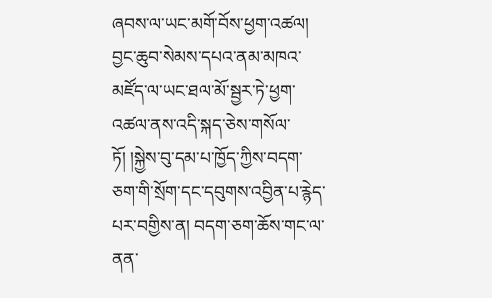ཞབས་ལ་ཡང་མགོ་བོས་ཕྱག་འཚལ། བྱང་ཆུབ་སེམས་དཔའ་ནམ་མཁའ་མཛོད་ལ་ཡང་ཐལ་མོ་སྦྱར་ཏེ་ཕྱག་འཚལ་ནས་འདི་སྐད་ཅེས་གསོལ་ཏོ། །སྐྱེས་བུ་དམ་པ་ཁྱོད་ཀྱིས་བདག་ཅག་གི་སྲོག་དང་དབུགས་འབྱིན་པ་རྙེད་པར་བགྱིས་ན། བདག་ཅག་ཆོས་གང་ལ་ནན་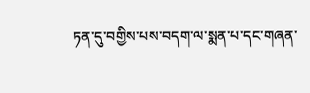ཏན་དུ་བགྱིས་པས་བདག་ལ་སྨན་པ་དང་གཞན་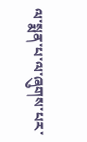ལ་སྨན་པ་ལ་ཞུགས་པར་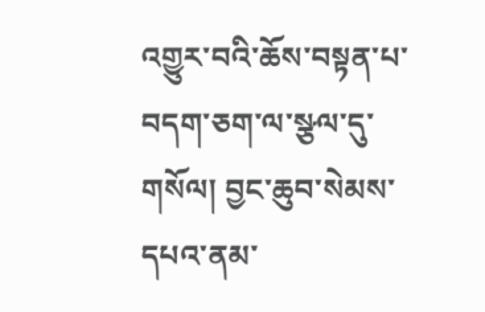འགྱུར་བའི་ཆོས་བསྟན་པ་བདག་ཅག་ལ་སྩལ་དུ་གསོལ། བྱང་ཆུབ་སེམས་དཔའ་ནམ་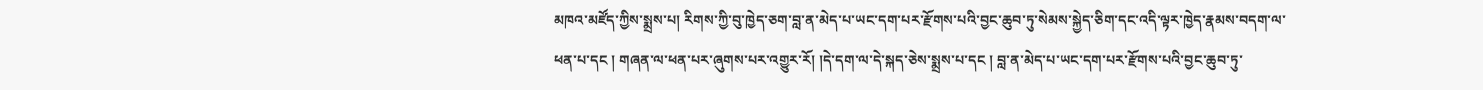མཁའ་མཛོད་ཀྱིས་སྨྲས་པ། རིགས་ཀྱི་བུ་ཁྱེད་ཅག་བླ་ན་མེད་པ་ཡང་དག་པར་རྫོགས་པའི་བྱང་ཆུབ་ཏུ་སེམས་སྐྱེད་ཅིག་དང་འདི་ལྟར་ཁྱེད་རྣམས་བདག་ལ་ཕན་པ་དང ། གཞན་ལ་ཕན་པར་ཞུགས་པར་འགྱུར་རོ། །དེ་དག་ལ་དེ་སྐད་ཅེས་སྨྲས་པ་དང ། བླ་ན་མེད་པ་ཡང་དག་པར་རྫོགས་པའི་བྱང་ཆུབ་ཏུ་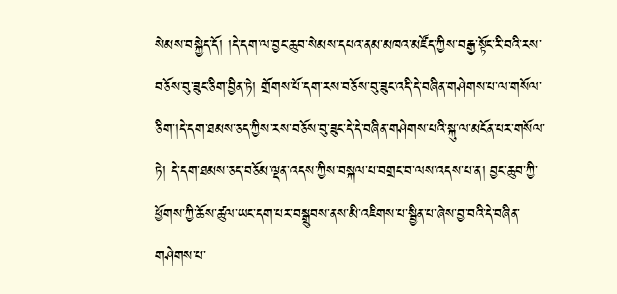སེམས་བསྐྱེད་དོ། །དེ་དག་ལ་བྱང་ཆུབ་སེམས་དཔའ་ནམ་མཁའ་མཛོད་ཀྱིས་བརྒྱ་སྟོང་རི་བའི་རས་བཅོས་བུ་ཟུང་ཅིག་བྱིན་ཏེ། གྲོགས་པོ་དག་རས་བཅོས་བུ་ཟུང་འདི་དེ་བཞིན་གཤེགས་པ་ལ་གསོལ་ཅིག་།དེ་དག་ཐམས་ཅད་ཀྱིས་རས་བཅོས་བུ་ཟུང་དེ་དེ་བཞིན་གཤེགས་པའི་སྐུ་ལ་མངོན་པར་གསོལ་ཏེ། དེ་དག་ཐམས་ཅད་བཅོམ་ལྡན་འདས་ཀྱིས་བསྐལ་པ་བགྲང་བ་ལས་འདས་པ་ན། བྱང་ཆུབ་ཀྱི་ཕྱོགས་ཀྱི་ཆོས་ཚུལ་ཡང་དག་པར་བསྒྲུབས་ནས་མི་འཇིགས་པ་སྦྱིན་པ་ཞེས་བྱ་བའི་དེ་བཞིན་གཤེགས་པ་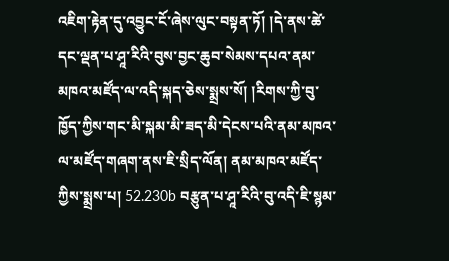འཇིག་རྟེན་དུ་འབྱུང་ངོ་ཞེས་ལུང་བསྟན་ཏོ། །དེ་ནས་ཚེ་དང་ལྡན་པ་ཤཱ་རིའི་བུས་བྱང་ཆུབ་སེམས་དཔའ་ནམ་མཁའ་མཛོད་ལ་འདི་སྐད་ཅེས་སྨྲས་སོ། །རིགས་ཀྱི་བུ་ཁྱོད་ཀྱིས་གང་མི་སྐམ་མི་ཟད་མི་དེངས་པའི་ནམ་མཁའ་ལ་མཛོད་གཞག་ནས་ཇི་སྲིད་ལོན། ནམ་མཁའ་མཛོད་ཀྱིས་སྨྲས་པ། 52.230b བརྩུན་པ་ཤཱ་རིའི་བུ་འདི་ཇི་སྙམ་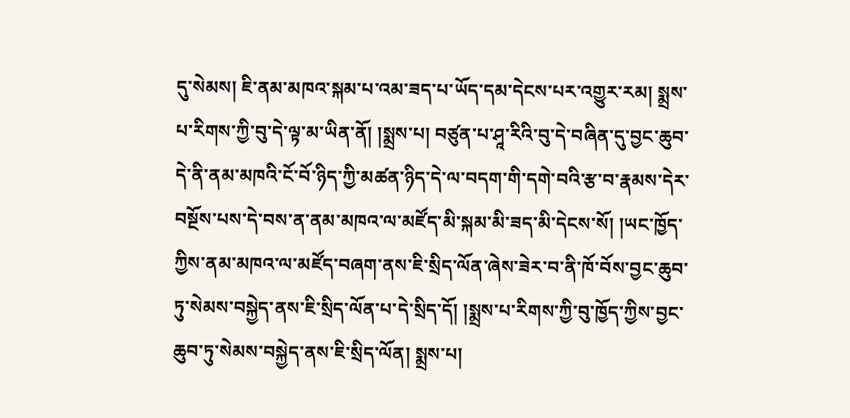དུ་སེམས། ཇི་ནམ་མཁའ་སྐམ་པ་འམ་ཟད་པ་ཡོད་དམ་དེངས་པར་འགྱུར་རམ། སྨྲས་པ་རིགས་ཀྱི་བུ་དེ་ལྟ་མ་ཡིན་ནོ། །སྨྲས་པ། བཙུན་པ་ཤཱ་རིའི་བུ་དེ་བཞིན་དུ་བྱང་ཆུབ་དེ་ནི་ནམ་མཁའི་ངོ་བོ་ཉིད་ཀྱི་མཚན་ཉིད་དེ་ལ་བདག་གི་དགེ་བའི་རྩ་བ་རྣམས་དེར་བསྔོས་པས་དེ་བས་ན་ནམ་མཁའ་ལ་མཛོད་མི་སྐམ་མི་ཟད་མི་དེངས་སོ། །ཡང་ཁྱོད་ཀྱིས་ནམ་མཁའ་ལ་མཛོད་བཞག་ནས་ཇི་སྲིད་ལོན་ཞེས་ཟེར་བ་ནི་ཁོ་བོས་བྱང་ཆུབ་ཏུ་སེམས་བསྐྱེད་ནས་ཇི་སྲིད་ལོན་པ་དེ་སྲིད་དོ། །སྨྲས་པ་རིགས་ཀྱི་བུ་ཁྱོད་ཀྱིས་བྱང་ཆུབ་ཏུ་སེམས་བསྐྱེད་ནས་ཇི་སྲིད་ལོན། སྨྲས་པ།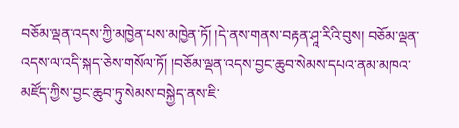བཅོམ་ལྡན་འདས་ཀྱི་མཁྱེན་པས་མཁྱེན་ཏོ། །དེ་ནས་གནས་བརྟན་ཤཱ་རིའི་བུས། བཅོམ་ལྡན་འདས་ལ་འདི་སྐད་ཅེས་གསོལ་ཏོ། །བཅོམ་ལྡན་འདས་བྱང་ཆུབ་སེམས་དཔའ་ནམ་མཁའ་མཛོད་ཀྱིས་བྱང་ཆུབ་ཏུ་སེམས་བསྐྱེད་ནས་ཇི་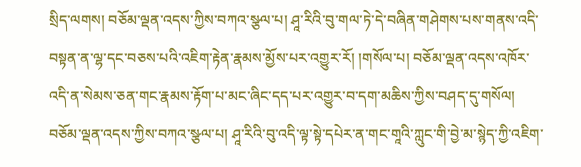སྲིད་ལགས། བཅོམ་ལྡན་འདས་ཀྱིས་བཀའ་སྩལ་པ། ཤཱ་རིའི་བུ་གལ་ཏེ་དེ་བཞིན་གཤེགས་པས་གནས་འདི་བསྟན་ན་ལྷ་དང་བཅས་པའི་འཇིག་རྟེན་རྣམས་མྱོས་པར་འགྱུར་རོ། །གསོལ་པ། བཅོམ་ལྡན་འདས་འཁོར་འདི་ན་སེམས་ཅན་གང་རྣམས་རྟོག་པ་མང་ཞིང་དད་པར་འགྱུར་བ་དག་མཆིས་ཀྱིས་བཤད་དུ་གསོལ། བཅོམ་ལྡན་འདས་ཀྱིས་བཀའ་སྩལ་པ། ཤཱ་རིའི་བུ་འདི་ལྟ་སྟེ་དཔེར་ན་གང་གཱའི་ཀླུང་གི་བྱེ་མ་སྙེད་ཀྱི་འཇིག་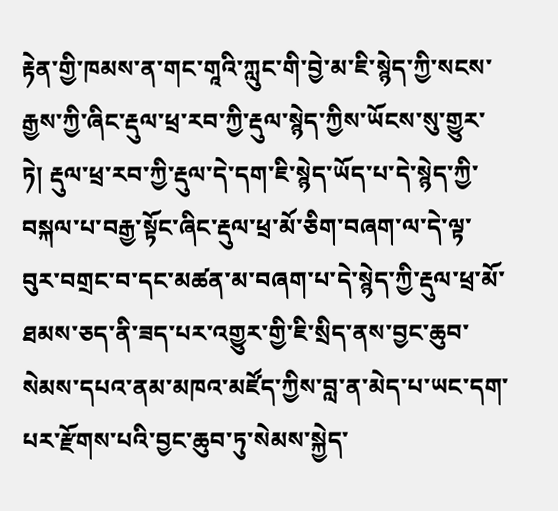རྟེན་གྱི་ཁམས་ན་གང་གཱའི་ཀླུང་གི་བྱེ་མ་ཇི་སྙེད་ཀྱི་སངས་རྒྱས་ཀྱི་ཞིང་རྡུལ་ཕྲ་རབ་ཀྱི་རྡུལ་སྙེད་ཀྱིས་ཡོངས་སུ་གྱུར་ཏེ། རྡུལ་ཕྲ་རབ་ཀྱི་རྡུལ་དེ་དག་ཇི་སྙེད་ཡོད་པ་དེ་སྙེད་ཀྱི་བསྐལ་པ་བརྒྱ་སྟོང་ཞིང་རྡུལ་ཕྲ་མོ་ཅིག་བཞག་ལ་དེ་ལྟ་བུར་བགྲང་བ་དང་མཚན་མ་བཞག་པ་དེ་སྙེད་ཀྱི་རྡུལ་ཕྲ་མོ་ཐམས་ཅད་ནི་ཟད་པར་འགྱུར་གྱི་ཇི་སྲིད་ནས་བྱང་ཆུབ་སེམས་དཔའ་ནམ་མཁའ་མཛོད་ཀྱིས་བླ་ན་མེད་པ་ཡང་དག་པར་རྫོགས་པའི་བྱང་ཆུབ་ཏུ་སེམས་སྐྱེད་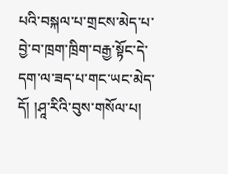པའི་བསྐལ་པ་གྲངས་མེད་པ་བྱེ་བ་ཁྲག་ཁྲིག་བརྒྱ་སྟོང་དེ་དག་ལ་ཟད་པ་གང་ཡང་མེད་དོ། །ཤཱ་རིའི་བུས་གསོལ་པ།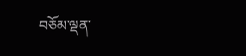བཅོམ་ལྡན་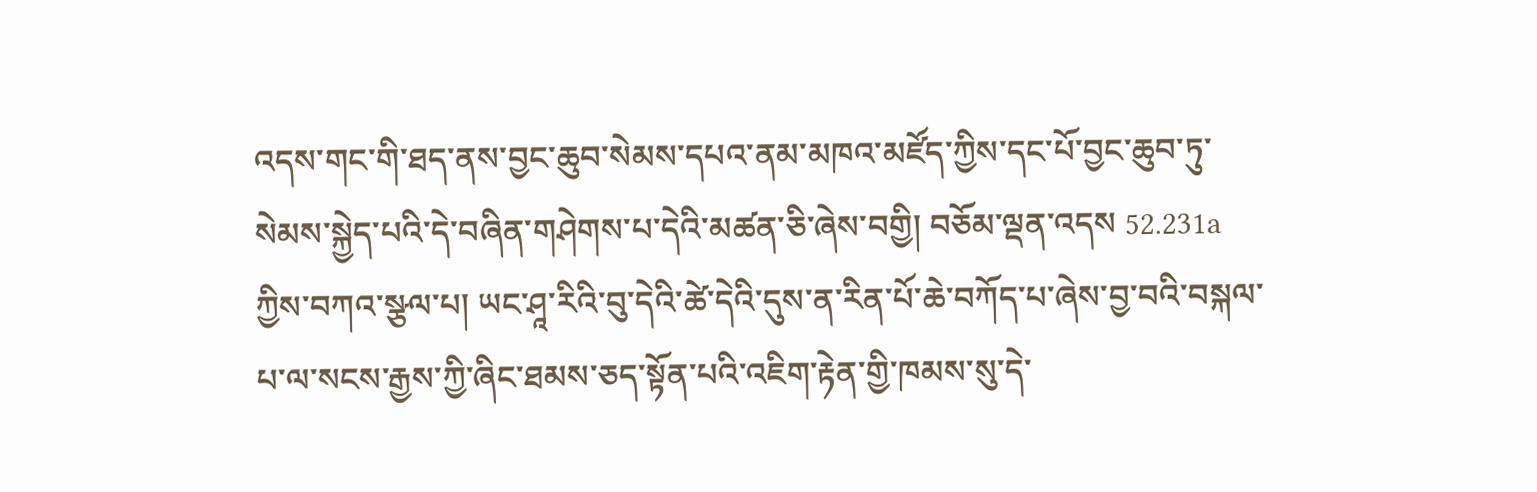འདས་གང་གི་ཐད་ནས་བྱང་ཆུབ་སེམས་དཔའ་ནམ་མཁའ་མཛོད་ཀྱིས་དང་པོ་བྱང་ཆུབ་ཏུ་སེམས་སྐྱེད་པའི་དེ་བཞིན་གཤེགས་པ་དེའི་མཚན་ཅི་ཞེས་བགྱི། བཅོམ་ལྡན་འདས 52.231a ཀྱིས་བཀའ་སྩལ་པ། ཡང་ཤཱ་རིའི་བུ་དེའི་ཚེ་དེའི་དུས་ན་རིན་པོ་ཆེ་བཀོད་པ་ཞེས་བྱ་བའི་བསྐལ་པ་ལ་སངས་རྒྱས་ཀྱི་ཞིང་ཐམས་ཅད་སྟོན་པའི་འཇིག་རྟེན་གྱི་ཁམས་སུ་དེ་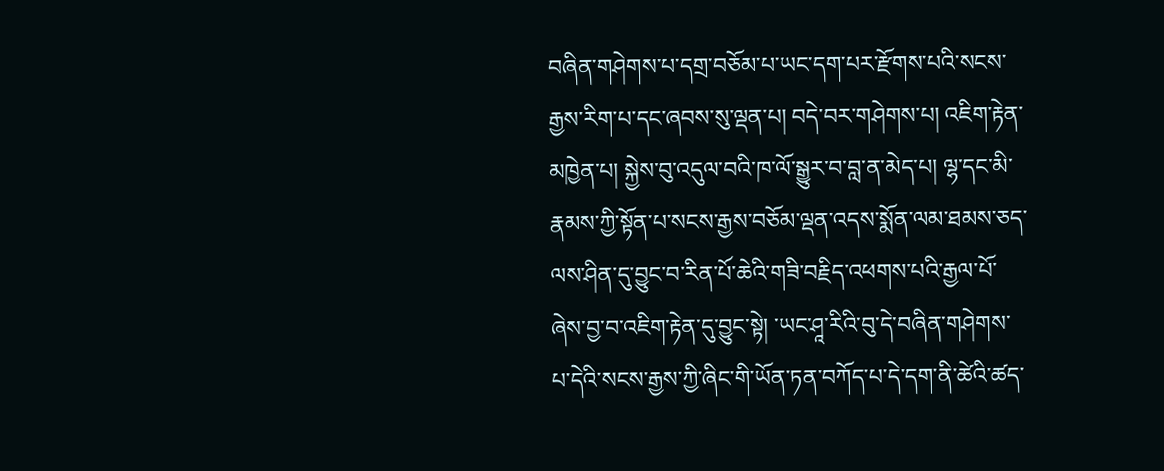བཞིན་གཤེགས་པ་དགྲ་བཅོམ་པ་ཡང་དག་པར་རྫོགས་པའི་སངས་རྒྱས་རིག་པ་དང་ཞབས་སུ་ལྡན་པ། བདེ་བར་གཤེགས་པ། འཇིག་རྟེན་མཁྱེན་པ། སྐྱེས་བུ་འདུལ་བའི་ཁ་ལོ་སྒྱུར་བ་བླ་ན་མེད་པ། ལྷ་དང་མི་རྣམས་ཀྱི་སྟོན་པ་སངས་རྒྱས་བཅོམ་ལྡན་འདས་སྨོན་ལམ་ཐམས་ཅད་ལས་ཤིན་དུ་བྱུང་བ་རིན་པོ་ཆེའི་གཟི་བརྗིད་འཕགས་པའི་རྒྱལ་པོ་ཞེས་བྱ་བ་འཇིག་རྟེན་དུ་བྱུང་སྟེ། ་ཡང་ཤཱ་རིའི་བུ་དེ་བཞིན་གཤེགས་པ་དེའི་སངས་རྒྱས་ཀྱི་ཞིང་གི་ཡོན་ཏན་བཀོད་པ་དེ་དག་ནི་ཚེའི་ཚད་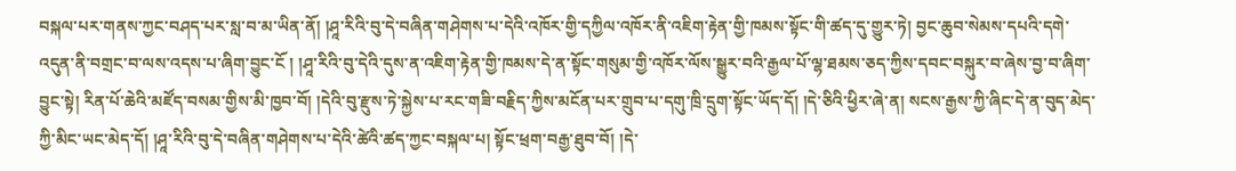བསྐལ་པར་གནས་ཀྱང་བཤད་པར་སླ་བ་མ་ཡིན་ནོ། །ཤཱ་རིའི་བུ་དེ་བཞིན་གཤེགས་པ་དེའི་འཁོར་གྱི་དཀྱིལ་འཁོར་ནི་འཇིག་རྟེན་གྱི་ཁམས་སྟོང་གི་ཚད་དུ་གྱུར་ཏེ། བྱང་ཆུབ་སེམས་དཔའི་དགེ་འདུན་ནི་བགྲང་བ་ལས་འདས་པ་ཞིག་བྱུང་ངོ ། །ཤཱ་རིའི་བུ་དེའི་དུས་ན་འཇིག་རྟེན་གྱི་ཁམས་དེ་ན་སྟོང་གསུམ་གྱི་འཁོར་ལོས་སྒྱུར་བའི་རྒྱལ་པོ་ལྷ་ཐམས་ཅད་ཀྱིས་དབང་བསྐུར་བ་ཞེས་བྱ་བ་ཞིག་བྱུང་སྟེ། རིན་པོ་ཆེའི་མཛོད་བསམ་གྱིས་མི་ཁྱབ་བོ། །དེའི་བུ་རྫུས་ཏེ་སྐྱེས་པ་རང་གཟི་བརྗིད་ཀྱིས་མངོན་པར་གྲུབ་པ་དགུ་ཁྲི་དྲུག་སྟོང་ཡོད་དོ། །དེ་ཅིའི་ཕྱིར་ཞེ་ན། སངས་རྒྱས་ཀྱི་ཞིང་དེ་ན་བུད་མེད་ཀྱི་མིང་ཡང་མེད་དོ། །ཤཱ་རིའི་བུ་དེ་བཞིན་གཤེགས་པ་དེའི་ཚེའི་ཚད་ཀྱང་བསྐལ་པ། སྟོང་ཕྲག་བརྒྱ་ཐུབ་བོ། །དེ་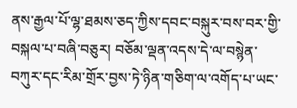ནས་རྒྱལ་པོ་ལྷ་ཐམས་ཅད་ཀྱིས་དབང་བསྐུར་བས་བར་གྱི་བསྐལ་པ་བཞི་བཅུར། བཅོམ་ལྡན་འདས་དེ་ལ་བསྙེན་བཀུར་དང་རིམ་གྲོར་བྱས་ཏེ་ཉིན་གཅིག་ལ་འགོད་པ་ཡང་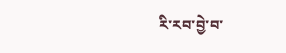རི་རབ་བྱེ་བ་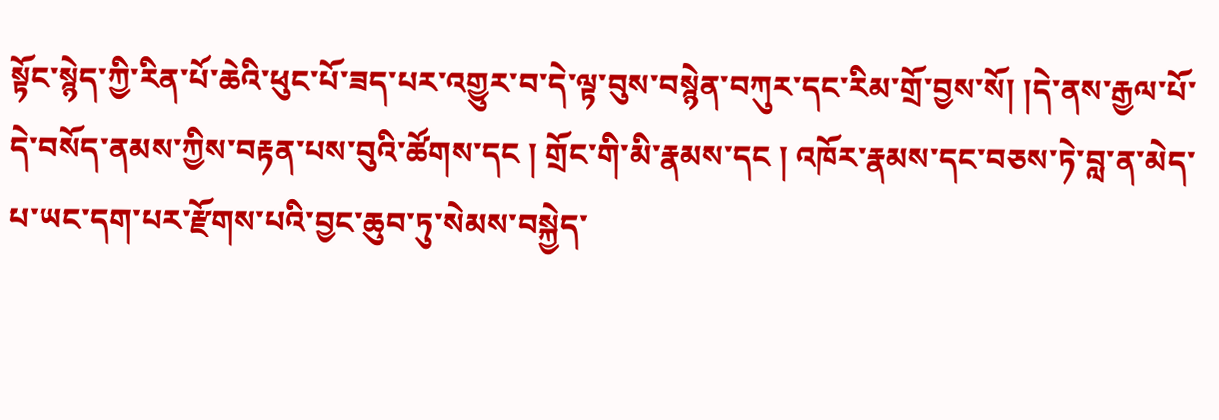སྟོང་སྙེད་ཀྱི་རིན་པོ་ཆེའི་ཕུང་པོ་ཟད་པར་འགྱུར་བ་དེ་ལྟ་བུས་བསྙེན་བཀུར་དང་རིམ་གྲོ་བྱས་སོ། །དེ་ནས་རྒྱལ་པོ་དེ་བསོད་ནམས་ཀྱིས་བརྟན་པས་བུའི་ཚོགས་དང ། གྲོང་གི་མི་རྣམས་དང ། འཁོར་རྣམས་དང་བཅས་ཏེ་བླ་ན་མེད་པ་ཡང་དག་པར་རྫོགས་པའི་བྱང་ཆུབ་ཏུ་སེམས་བསྐྱེད་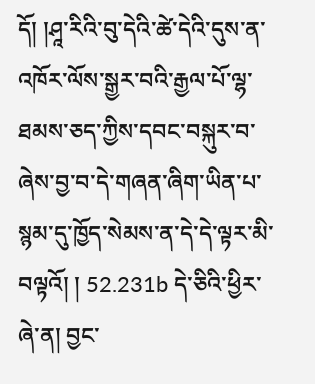དོ། །ཤཱ་རིའི་བུ་དེའི་ཚེ་དེའི་དུས་ན་འཁོར་ལོས་སྒྱར་བའི་རྒྱལ་པོ་ལྷ་ཐམས་ཅད་ཀྱིས་དབང་བསྐུར་བ་ཞེས་བྱ་བ་དེ་གཞན་ཞིག་ཡིན་པ་སྙམ་དུ་ཁྱོད་སེམས་ན་དེ་དེ་ལྟར་མི་བལྟའོ། ། 52.231b དེ་ཅིའི་ཕྱིར་ཞེ་ན། བྱང་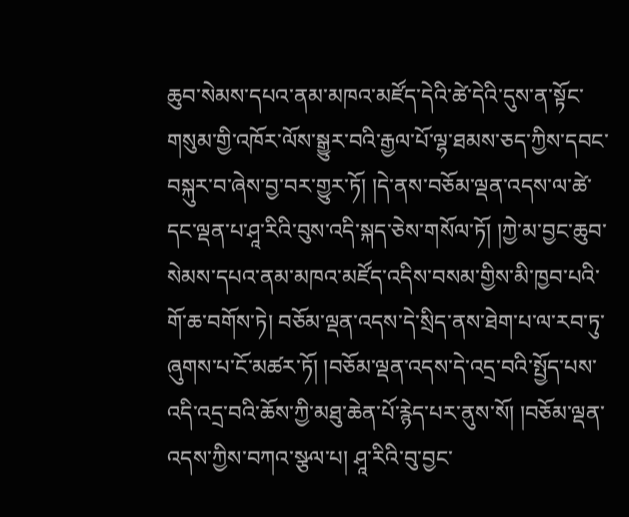ཆུབ་སེམས་དཔའ་ནམ་མཁའ་མཛོད་དེའི་ཚེ་དེའི་དུས་ན་སྟོང་གསུམ་གྱི་འཁོར་ལོས་སྒྱུར་བའི་རྒྱལ་པོ་ལྷ་ཐམས་ཅད་ཀྱིས་དབང་བསྐུར་བ་ཞེས་བྱ་བར་གྱུར་ཏོ། །དེ་ནས་བཅོམ་ལྡན་འདས་ལ་ཚེ་དང་ལྡན་པ་ཤཱ་རིའི་བུས་འདི་སྐད་ཅེས་གསོལ་ཏོ། །ཀྱེ་མ་བྱང་ཆུབ་སེམས་དཔའ་ནམ་མཁའ་མཛོད་འདིས་བསམ་གྱིས་མི་ཁྱབ་པའི་གོ་ཆ་བགོས་ཏེ། བཅོམ་ལྡན་འདས་དེ་སྲིད་ནས་ཐེག་པ་ལ་རབ་ཏུ་ཞུགས་པ་ངོ་མཚར་ཏོ། །བཅོམ་ལྡན་འདས་དེ་འདྲ་བའི་སྤྱོད་པས་འདི་འདྲ་བའི་ཆོས་ཀྱི་མཐུ་ཆེན་པོ་རྙེད་པར་ནུས་སོ། །བཅོམ་ལྡན་འདས་ཀྱིས་བཀའ་སྩལ་པ། ཤཱ་རིའི་བུ་བྱང་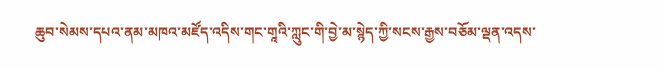ཆུབ་སེམས་དཔའ་ནམ་མཁའ་མཛོད་འདིས་གང་གཱའི་ཀླུང་གི་བྱེ་མ་སྙེད་ཀྱི་སངས་རྒྱས་བཅོམ་ལྡན་འདས་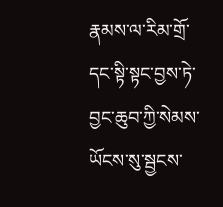རྣམས་ལ་རིམ་གྲོ་དང་སྟི་སྟང་བྱས་ཏེ་བྱང་ཆུབ་ཀྱི་སེམས་ཡོངས་སུ་སྦྱངས་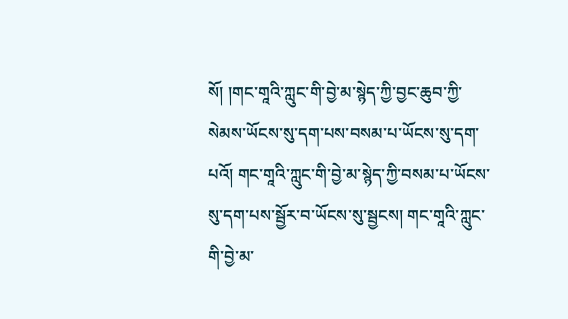སོ། །གང་གཱའི་ཀླུང་གི་བྱེ་མ་སྙེད་ཀྱི་བྱང་ཆུབ་ཀྱི་སེམས་ཡོངས་སུ་དག་པས་བསམ་པ་ཡོངས་སུ་དག་པའོ། གང་གཱའི་ཀླུང་གི་བྱེ་མ་སྙེད་ཀྱི་བསམ་པ་ཡོངས་སུ་དག་པས་སྦྱོར་བ་ཡོངས་སུ་སྦྱངས། གང་གཱའི་ཀླུང་གི་བྱེ་མ་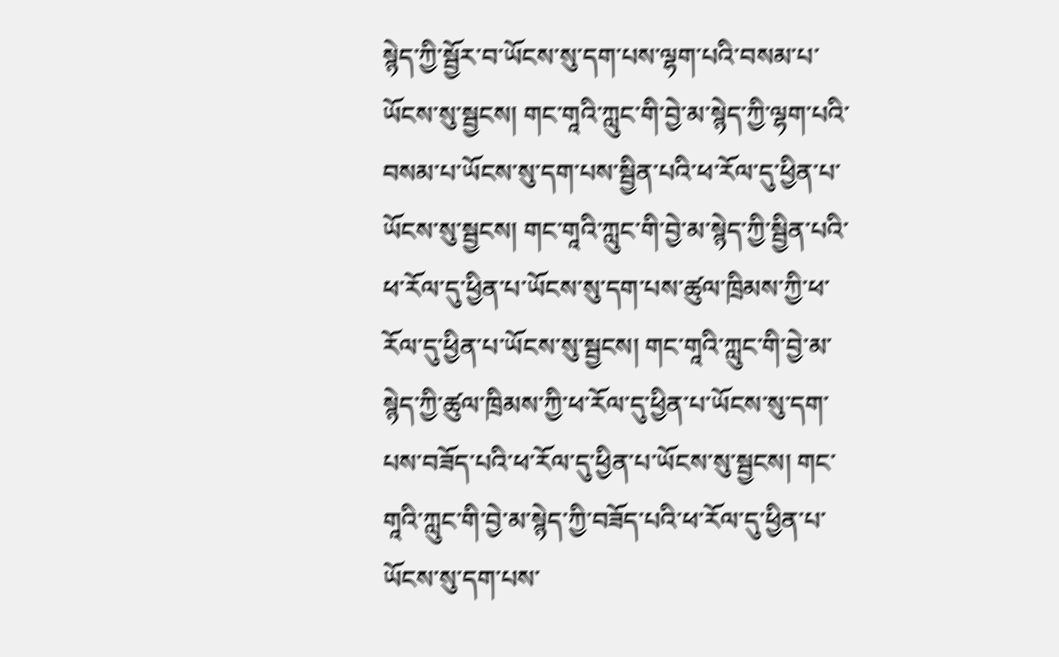སྙེད་ཀྱི་སྦྱོར་བ་ཡོངས་སུ་དག་པས་ལྷག་པའི་བསམ་པ་ཡོངས་སུ་སྦྱངས། གང་གཱའི་ཀླུང་གི་བྱེ་མ་སྙེད་ཀྱི་ལྷག་པའི་བསམ་པ་ཡོངས་སུ་དག་པས་སྦྱིན་པའི་ཕ་རོལ་དུ་ཕྱིན་པ་ཡོངས་སུ་སྦྱངས། གང་གཱའི་ཀླུང་གི་བྱེ་མ་སྙེད་ཀྱི་སྦྱིན་པའི་ཕ་རོལ་དུ་ཕྱིན་པ་ཡོངས་སུ་དག་པས་ཚུལ་ཁྲིམས་ཀྱི་ཕ་རོལ་དུ་ཕྱིན་པ་ཡོངས་སུ་སྦྱངས། གང་གཱའི་ཀླུང་གི་བྱེ་མ་སྙེད་ཀྱི་ཚུལ་ཁྲིམས་ཀྱི་ཕ་རོལ་དུ་ཕྱིན་པ་ཡོངས་སུ་དག་པས་བཟོད་པའི་ཕ་རོལ་དུ་ཕྱིན་པ་ཡོངས་སུ་སྦྱངས། གང་གཱའི་ཀླུང་གི་བྱེ་མ་སྙེད་ཀྱི་བཟོད་པའི་ཕ་རོལ་དུ་ཕྱིན་པ་ཡོངས་སུ་དག་པས་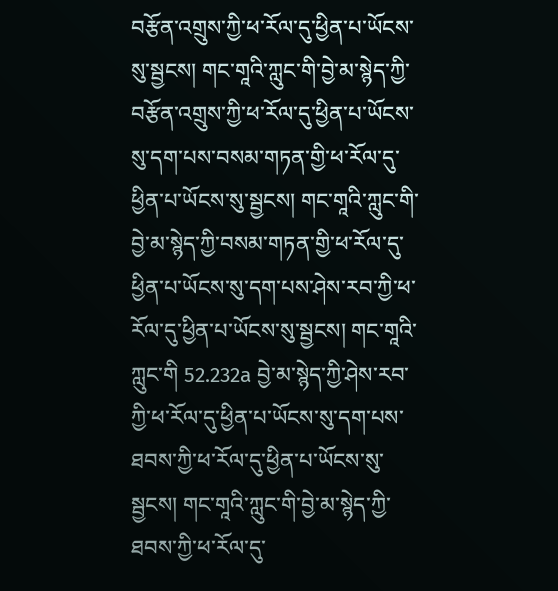བརྩོན་འགྲུས་ཀྱི་ཕ་རོལ་དུ་ཕྱིན་པ་ཡོངས་སུ་སྦྱངས། གང་གཱའི་ཀླུང་གི་བྱེ་མ་སྙེད་ཀྱི་བརྩོན་འགྲུས་ཀྱི་ཕ་རོལ་དུ་ཕྱིན་པ་ཡོངས་སུ་དག་པས་བསམ་གཏན་གྱི་ཕ་རོལ་དུ་ཕྱིན་པ་ཡོངས་སུ་སྦྱངས། གང་གཱའི་ཀླུང་གི་བྱེ་མ་སྙེད་ཀྱི་བསམ་གཏན་གྱི་ཕ་རོལ་དུ་ཕྱིན་པ་ཡོངས་སུ་དག་པས་ཤེས་རབ་ཀྱི་ཕ་རོལ་དུ་ཕྱིན་པ་ཡོངས་སུ་སྦྱངས། གང་གཱའི་ཀླུང་གི 52.232a བྱེ་མ་སྙེད་ཀྱི་ཤེས་རབ་ཀྱི་ཕ་རོལ་དུ་ཕྱིན་པ་ཡོངས་སུ་དག་པས་ཐབས་ཀྱི་ཕ་རོལ་དུ་ཕྱིན་པ་ཡོངས་སུ་སྦྱངས། གང་གཱའི་ཀླུང་གི་བྱེ་མ་སྙེད་ཀྱི་ཐབས་ཀྱི་ཕ་རོལ་དུ་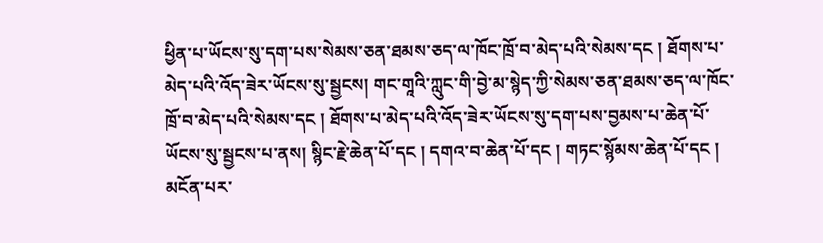ཕྱིན་པ་ཡོངས་སུ་དག་པས་སེམས་ཅན་ཐམས་ཅད་ལ་ཁོང་ཁྲོ་བ་མེད་པའི་སེམས་དང ། ཐོགས་པ་མེད་པའི་འོད་ཟེར་ཡོངས་སུ་སྦྱངས། གང་གཱའི་ཀླུང་གི་བྱེ་མ་སྙེད་ཀྱི་སེམས་ཅན་ཐམས་ཅད་ལ་ཁོང་ཁྲོ་བ་མེད་པའི་སེམས་དང ། ཐོགས་པ་མེད་པའི་འོད་ཟེར་ཡོངས་སུ་དག་པས་བྱམས་པ་ཆེན་པོ་ཡོངས་སུ་སྦྱངས་པ་ནས། སྙིང་རྗེ་ཆེན་པོ་དང ། དགའ་བ་ཆེན་པོ་དང ། གཏང་སྙོམས་ཆེན་པོ་དང ། མངོན་པར་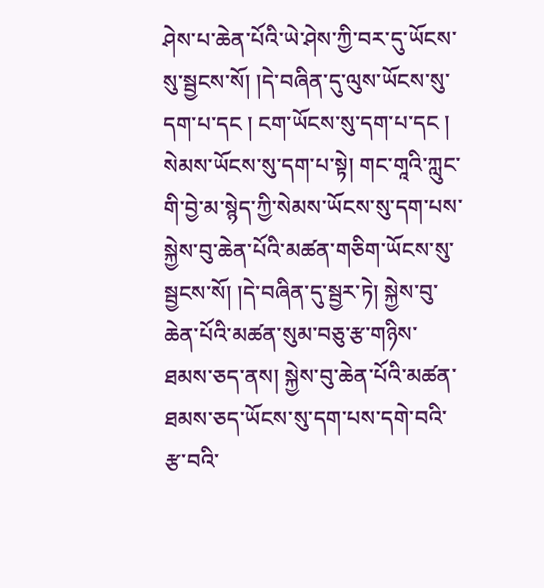ཤེས་པ་ཆེན་པོའི་ཡེ་ཤེས་ཀྱི་བར་དུ་ཡོངས་སུ་སྦྱངས་སོ། །དེ་བཞིན་དུ་ལུས་ཡོངས་སུ་དག་པ་དང ། ངག་ཡོངས་སུ་དག་པ་དང ། སེམས་ཡོངས་སུ་དག་པ་སྟེ། གང་གཱའི་ཀླུང་གི་བྱེ་མ་སྙེད་ཀྱི་སེམས་ཡོངས་སུ་དག་པས་སྐྱེས་བུ་ཆེན་པོའི་མཚན་གཅིག་ཡོངས་སུ་སྦྱངས་སོ། །དེ་བཞིན་དུ་སྦྱར་ཏེ། སྐྱེས་བུ་ཆེན་པོའི་མཚན་སུམ་བཅུ་རྩ་གཉིས་ཐམས་ཅད་ནས། སྐྱེས་བུ་ཆེན་པོའི་མཚན་ཐམས་ཅད་ཡོངས་སུ་དག་པས་དགེ་བའི་རྩ་བའི་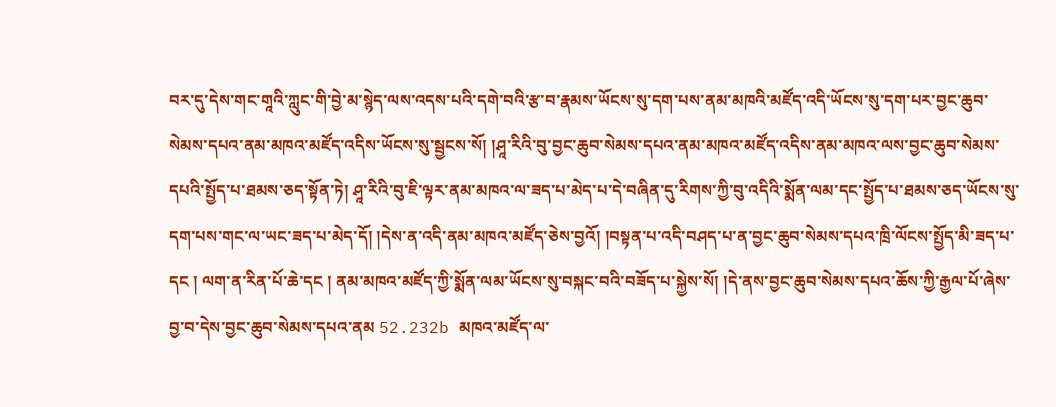བར་དུ་དེས་གང་གཱའི་ཀླུང་གི་བྱེ་མ་སྙེད་ལས་འདས་པའི་དགེ་བའི་རྩ་བ་རྣམས་ཡོངས་སུ་དག་པས་ནམ་མཁའི་མཛོད་འདི་ཡོངས་སུ་དག་པར་བྱང་ཆུབ་སེམས་དཔའ་ནམ་མཁའ་མཛོད་འདིས་ཡོངས་སུ་སྦྱངས་སོ། །ཤཱ་རིའི་བུ་བྱང་ཆུབ་སེམས་དཔའ་ནམ་མཁའ་མཛོད་འདིས་ནམ་མཁའ་ལས་བྱང་ཆུབ་སེམས་དཔའི་སྤྱོད་པ་ཐམས་ཅད་སྟོན་ཏེ། ཤཱ་རིའི་བུ་ཇི་ལྟར་ནམ་མཁའ་ལ་ཟད་པ་མེད་པ་དེ་བཞིན་དུ་རིགས་ཀྱི་བུ་འདིའི་སྨོན་ལམ་དང་སྤྱོད་པ་ཐམས་ཅད་ཡོངས་སུ་དག་པས་གང་ལ་ཡང་ཟད་པ་མེད་དོ། །དེས་ན་འདི་ནམ་མཁའ་མཛོད་ཅེས་བྱའོ། །བསྟན་པ་འདི་བཤད་པ་ན་བྱང་ཆུབ་སེམས་དཔའ་ཁྲི་ལོངས་སྤྱོད་མི་ཟད་པ་དང ། ལག་ན་རིན་པོ་ཆེ་དང ། ནམ་མཁའ་མཛོད་ཀྱི་སྨོན་ལམ་ཡོངས་སུ་བསྐང་བའི་བཟོད་པ་སྐྱེས་སོ། །དེ་ནས་བྱང་ཆུབ་སེམས་དཔའ་ཆོས་ཀྱི་རྒྱལ་པོ་ཞེས་བྱ་བ་དེས་བྱང་ཆུབ་སེམས་དཔའ་ནམ 52.232b མཁའ་མཛོད་ལ་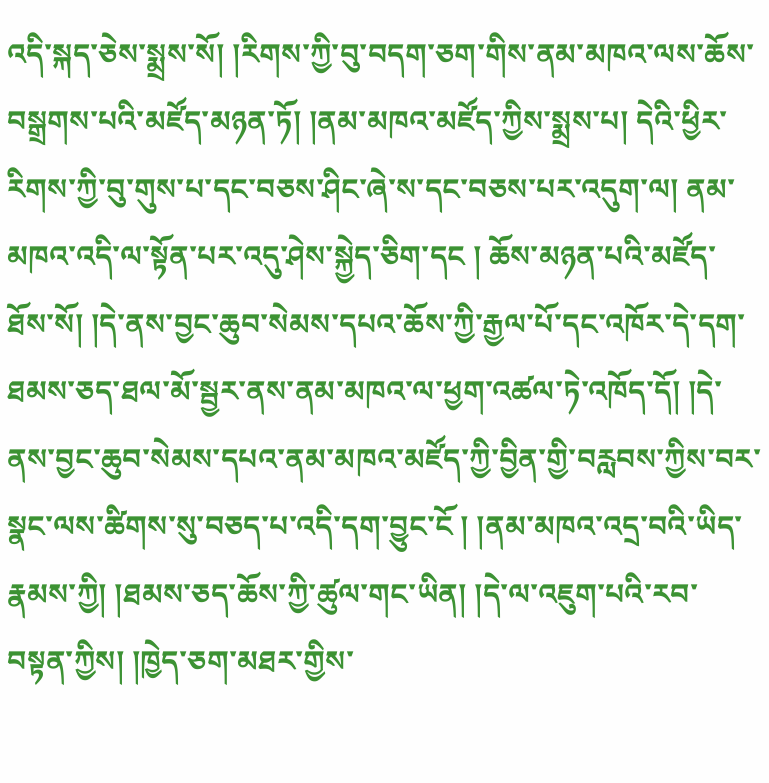འདི་སྐད་ཅེས་སྨྲས་སོ། །རིགས་ཀྱི་བུ་བདག་ཅག་གིས་ནམ་མཁའ་ལས་ཆོས་བསྒྲགས་པའི་མཛོད་མཉན་ཏོ། །ནམ་མཁའ་མཛོད་ཀྱིས་སྨྲས་པ། དེའི་ཕྱིར་རིགས་ཀྱི་བུ་གུས་པ་དང་བཅས་ཤིང་ཞེ་ས་དང་བཅས་པར་འདུག་ལ། ནམ་མཁའ་འདི་ལ་སྟོན་པར་འདུ་ཤེས་སྐྱེད་ཅིག་དང ། ཆོས་མཉན་པའི་མཛོད་ཐོས་སོ། །དེ་ནས་བྱང་ཆུབ་སེམས་དཔའ་ཆོས་ཀྱི་རྒྱལ་པོ་དང་འཁོར་དེ་དག་ཐམས་ཅད་ཐལ་མོ་སྦྱར་ནས་ནམ་མཁའ་ལ་ཕྱག་འཚལ་ཏེ་འཁོད་དོ། །དེ་ནས་བྱང་ཆུབ་སེམས་དཔའ་ནམ་མཁའ་མཛོད་ཀྱི་བྱིན་གྱི་བརླབས་ཀྱིས་བར་སྣང་ལས་ཚིགས་སུ་བཅད་པ་འདི་དག་བྱུང་ངོ ། །ནམ་མཁའ་འདྲ་བའི་ཡིད་རྣམས་ཀྱི། །ཐམས་ཅད་ཆོས་ཀྱི་ཚུལ་གང་ཡིན། །དེ་ལ་འཇུག་པའི་རབ་བསྟན་ཀྱིས། །ཁྱེད་ཅག་མཐར་གྱིས་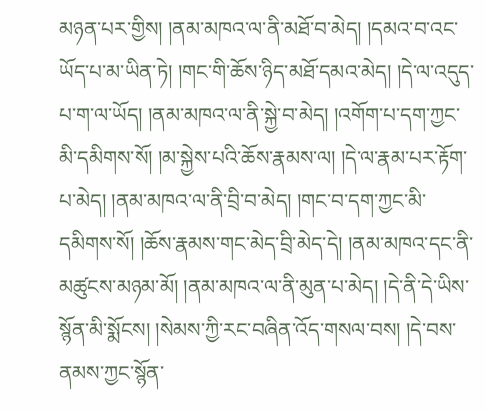མཉན་པར་གྱིས། །ནམ་མཁའ་ལ་ནི་མཐོ་བ་མེད། །དམའ་བ་འང་ཡོད་པ་མ་ཡིན་ཏེ། །གང་གི་ཆོས་ཉིད་མཐོ་དམའ་མེད། །དེ་ལ་འདུད་པ་ག་ལ་ཡོད། །ནམ་མཁའ་ལ་ནི་སྐྱེ་བ་མེད། །འགོག་པ་དག་ཀྱང་མི་དམིགས་སོ། །མ་སྐྱེས་པའི་ཆོས་རྣམས་ལ། །དེ་ལ་རྣམ་པར་རྟོག་པ་མེད། །ནམ་མཁའ་ལ་ནི་བྲི་བ་མེད། །གང་བ་དག་ཀྱང་མི་དམིགས་སོ། །ཆོས་རྣམས་གང་མེད་བྲི་མེད་དེ། །ནམ་མཁའ་དང་ནི་མཚུངས་མཉམ་མོ། །ནམ་མཁའ་ལ་ནི་མུན་པ་མེད། །དེ་ནི་དེ་ཡིས་སྙོན་མི་སྨོངས། །སེམས་ཀྱི་རང་བཞིན་འོད་གསལ་བས། །དེ་བས་ནམས་ཀྱང་སྙོན་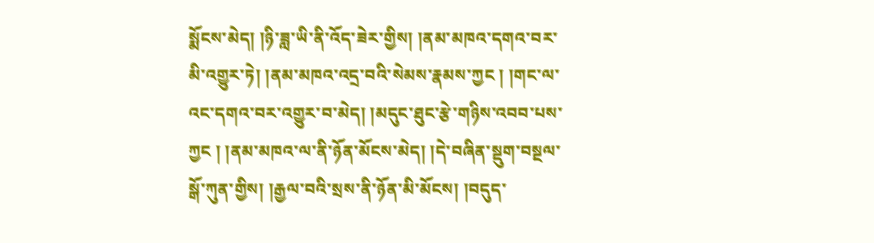སྨོངས་མེད། །ཉི་ཟླ་ཡི་ནི་འོད་ཟེར་གྱིས། །ནམ་མཁའ་དགའ་བར་མི་འགྱུར་ཏེ། །ནམ་མཁའ་འདྲ་བའི་སེམས་རྣམས་ཀྱང ། །གང་ལ་འང་དགའ་བར་འགྱུར་བ་མེད། །མདུང་ཐུང་རྩེ་གཉིས་འབབ་པས་ཀྱང ། །ནམ་མཁའ་ལ་ནི་ཉོན་མོངས་མེད། །དེ་བཞིན་སྡུག་བསྔལ་སྒོ་ཀུན་གྱིས། །རྒྱལ་བའི་སྲས་ནི་ཉོན་མི་མོངས། །བདུད་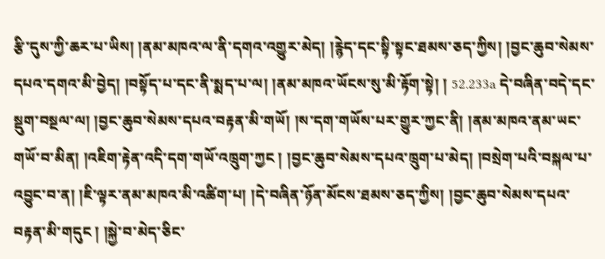རྩི་དུས་ཀྱི་ཆར་པ་ཡིས། །ནམ་མཁའ་ལ་ནི་དགའ་འགྱུར་མེད། །རྙེད་དང་སྟི་སྟང་ཐམས་ཅད་ཀྱིས། །བྱང་ཆུབ་སེམས་དཔའ་དགའ་མི་བྱེད། །བསྟོད་པ་དང་ནི་སྨད་པ་ལ། །ནམ་མཁའ་ཡོངས་སུ་མི་རྟོག་སྟེ། ། 52.233a དེ་བཞིན་བདེ་དང་སྡུག་བསྔལ་ལ། །བྱང་ཆུབ་སེམས་དཔའ་བརྟན་མི་གཡོ། །ས་དག་གཡོས་པར་གྱུར་ཀྱང་ནི། །ནམ་མཁའ་ནམ་ཡང་གཡོ་བ་མིན། །འཇིག་རྟེན་འདི་དག་གཡོ་འཁྲུག་ཀྱང ། །བྱང་ཆུབ་སེམས་དཔའ་ཁྲུག་པ་མེད། །བསྲེག་པའི་བསྐལ་པ་འབྱུང་བ་ན། །ཇི་ལྟར་ནམ་མཁའ་མི་འཚིག་པ། །དེ་བཞིན་ཉོན་མོངས་ཐམས་ཅད་ཀྱིས། །བྱང་ཆུབ་སེམས་དཔའ་བརྟན་མི་གདུང ། །སྐྱེ་བ་མེད་ཅིང་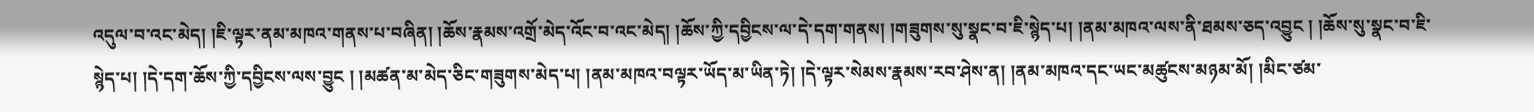འདུལ་བ་འང་མེད། །ཇི་ལྟར་ནམ་མཁའ་གནས་པ་བཞིན། །ཆོས་རྣམས་འགྲོ་མེད་འོང་བ་འང་མེད། །ཆོས་ཀྱི་དབྱིངས་ལ་དེ་དག་གནས། །གཟུགས་སུ་སྣང་བ་ཇི་སྙེད་པ། །ནམ་མཁའ་ལས་ནི་ཐམས་ཅད་འབྱུང ། །ཆོས་སུ་སྣང་བ་ཇི་སྙེད་པ། །དེ་དག་ཆོས་ཀྱི་དབྱིངས་ལས་བྱུང ། །མཚན་མ་མེད་ཅིང་གཟུགས་མེད་པ། །ནམ་མཁའ་བལྟར་ཡོད་མ་ཡིན་ཏེ། །དེ་ལྟར་སེམས་རྣམས་རབ་ཤེས་ན། །ནམ་མཁའ་དང་ཡང་མཚུངས་མཉམ་མོ། །མིང་ཙམ་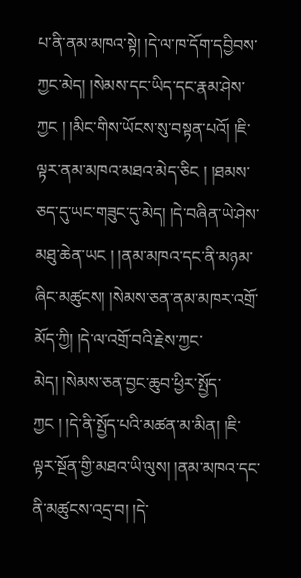པ་ནི་ནམ་མཁའ་སྟེ། །དེ་ལ་ཁ་དོག་དབྱིབས་ཀྱང་མེད། །སེམས་དང་ཡིད་དང་རྣམ་ཤེས་ཀྱང ། །མིང་གིས་ཡོངས་སུ་བསྟན་པའོ། །ཇི་ལྟར་ནམ་མཁའ་མཐའ་མེད་ཅིང ། །ཐམས་ཅད་དུ་ཡང་གཟུང་དུ་མེད། །དེ་བཞིན་ཡེ་ཤེས་མཐུ་ཆེན་ཡང ། །ནམ་མཁའ་དང་ནི་མཉམ་ཞིང་མཚུངས། །སེམས་ཅན་ནམ་མཁར་འགྲོ་མོད་ཀྱི། །དེ་ལ་འགྲོ་བའི་རྗེས་ཀྱང་མེད། །སེམས་ཅན་བྱང་ཆུབ་ཕྱིར་སྤྱོད་ཀྱང ། །དེ་ནི་སྤྱོད་པའི་མཚན་མ་མིན། །ཇི་ལྟར་སྔོན་གྱི་མཐའ་ཡི་ལུས། །ནམ་མཁའ་དང་ནི་མཚུངས་འདྲ་བ། །དེ་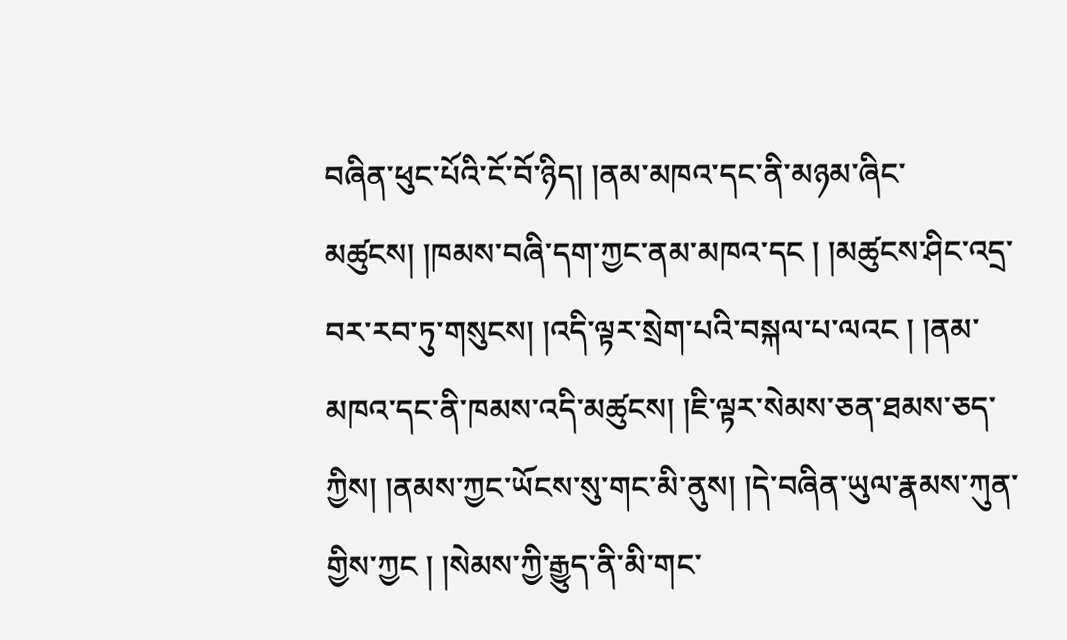བཞིན་ཕུང་པོའི་ངོ་བོ་ཉིད། །ནམ་མཁའ་དང་ནི་མཉམ་ཞིང་མཚུངས། །ཁམས་བཞི་དག་ཀྱང་ནམ་མཁའ་དང ། །མཚུངས་ཤིང་འདྲ་བར་རབ་ཏུ་གསུངས། །འདི་ལྟར་སྲེག་པའི་བསྐལ་པ་ལའང ། །ནམ་མཁའ་དང་ནི་ཁམས་འདི་མཚུངས། །ཇི་ལྟར་སེམས་ཅན་ཐམས་ཅད་ཀྱིས། །ནམས་ཀྱང་ཡོངས་སུ་གང་མི་ནུས། །དེ་བཞིན་ཡུལ་རྣམས་ཀུན་གྱིས་ཀྱང ། །སེམས་ཀྱི་རྒྱུད་ནི་མི་གང་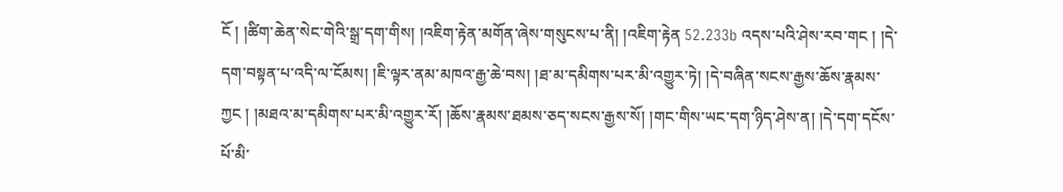ངོ ། །ཚིག་ཆེན་སེང་གེའི་སྒྲ་དག་གིས། །འཇིག་རྟེན་མགོན་ཞེས་གསུངས་པ་ནི། །འཇིག་རྟེན 52.233b འདས་པའི་ཤེས་རབ་གང ། །དེ་དག་བསྟན་པ་འདི་ལ་ངོམས། །ཇི་ལྟར་ནམ་མཁའ་རྒྱ་ཆེ་བས། །ཐ་མ་དམིགས་པར་མི་འགྱུར་ཏེ། །དེ་བཞིན་སངས་རྒྱས་ཆོས་རྣམས་ཀྱང ། །མཐའ་མ་དམིགས་པར་མི་འགྱུར་རོ། །ཆོས་རྣམས་ཐམས་ཅད་སངས་རྒྱས་སོ། །གང་གིས་ཡང་དག་ཉིད་ཤེས་ན། །དེ་དག་དངོས་པོ་མི་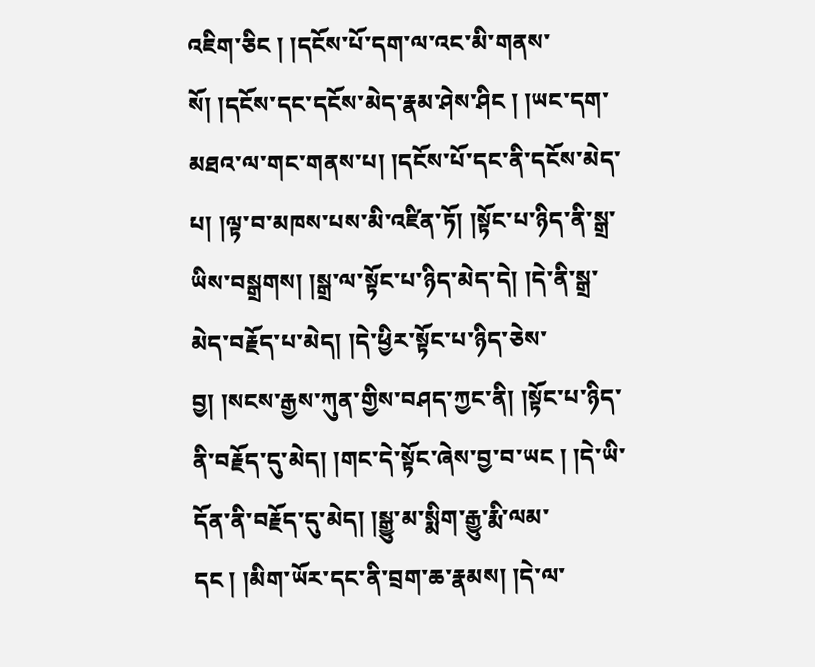འཇིག་ཅིང ། །དངོས་པོ་དག་ལ་འང་མི་གནས་སོ། །དངོས་དང་དངོས་མེད་རྣམ་ཤེས་ཤིང ། །ཡང་དག་མཐའ་ལ་གང་གནས་པ། །དངོས་པོ་དང་ནི་དངོས་མེད་པ། །ལྟ་བ་མཁས་པས་མི་འཛིན་ཏོ། །སྟོང་པ་ཉིད་ནི་སྒྲ་ཡིས་བསྒྲགས། །སྒྲ་ལ་སྟོང་པ་ཉིད་མེད་དེ། །དེ་ནི་སྒྲ་མེད་བརྗོད་པ་མེད། །དེ་ཕྱིར་སྟོང་པ་ཉིད་ཅེས་བྱ། །སངས་རྒྱས་ཀུན་གྱིས་བཤད་ཀྱང་ནི། །སྟོང་པ་ཉིད་ནི་བརྗོད་དུ་མེད། །གང་དེ་སྟོང་ཞེས་བྱ་བ་ཡང ། །དེ་ཡི་དོན་ནི་བརྗོད་དུ་མེད། །སྒྱུ་མ་སྨིག་རྒྱུ་རྨི་ལམ་དང ། །མིག་ཡོར་དང་ནི་བྲག་ཆ་རྣམས། །དེ་ལ་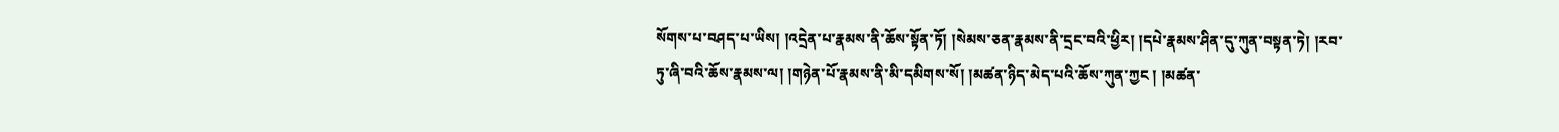སོགས་པ་བཤད་པ་ཡིས། །འདྲེན་པ་རྣམས་ནི་ཆོས་སྟོན་ཏོ། །སེམས་ཅན་རྣམས་ནི་དྲང་བའི་ཕྱིར། །དཔེ་རྣམས་ཤིན་དུ་ཀུན་བསྟན་ཏེ། །རབ་ཏུ་ཞི་བའི་ཆོས་རྣམས་ལ། །གཉེན་པོ་རྣམས་ནི་མི་དམིགས་སོ། །མཚན་ཉིད་མེད་པའི་ཆོས་ཀུན་ཀྱང ། །མཚན་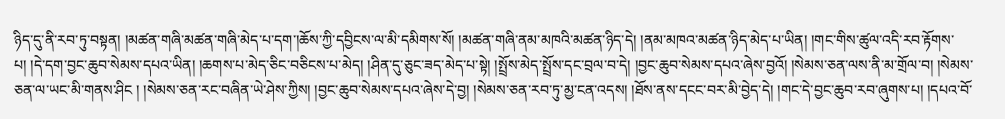ཉིད་དུ་ནི་རབ་ཏུ་བསྟན། །མཚན་གཞི་མཚན་གཞི་མེད་པ་དག་།ཆོས་ཀྱི་དབྱིངས་ལ་མི་དམིགས་སོ། །མཚན་གཞི་ནམ་མཁའི་མཚན་ཉིད་དེ། །ནམ་མཁའ་མཚན་ཉིད་མེད་པ་ཡིན། །གང་གིས་ཚུལ་འདི་རབ་རྟོགས་པ། །དེ་དག་བྱང་ཆུབ་སེམས་དཔའ་ཡིན། །ཆགས་པ་མེད་ཅིང་བཅིངས་པ་མེད། །ཤིན་དུ་ཅུང་ཟད་མེད་པ་སྟེ། །སྤྲོས་མེད་སྤྲོས་དང་བྲལ་བ་དེ། །བྱང་ཆུབ་སེམས་དཔའ་ཞེས་བྱའོ། །སེམས་ཅན་ལས་ནི་མ་གྲོལ་བ། །སེམས་ཅན་ལ་ཡང་མི་གནས་ཤིང ། །སེམས་ཅན་རང་བཞིན་ཡེ་ཤེས་ཀྱིས། །བྱང་ཆུབ་སེམས་དཔའ་ཞེས་དེ་བྱ། །སེམས་ཅན་རབ་ཏུ་མྱ་ངན་འདས། །ཐོས་ནས་དངང་བར་མི་བྱེད་དེ། །གང་དེ་བྱང་ཆུབ་རབ་ཞུགས་པ། །དཔའ་བོ་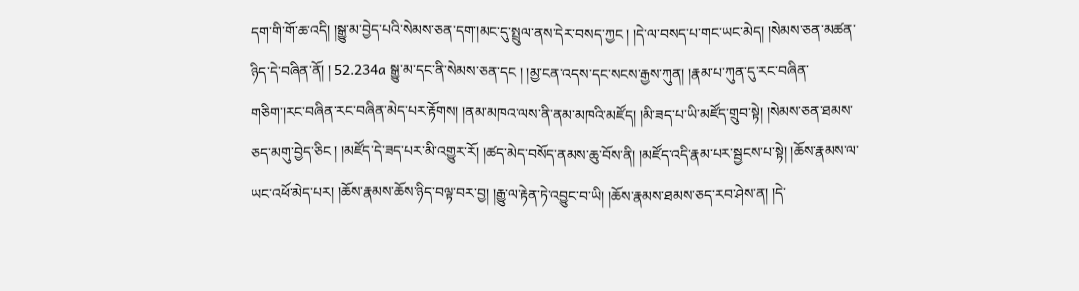དག་གི་གོ་ཆ་འདི། །སྒྱུ་མ་བྱེད་པའི་སེམས་ཅན་དག་།མང་དུ་སྤྲུལ་ནས་དེར་བསད་ཀྱང ། །དེ་ལ་བསད་པ་གང་ཡང་མེད། །སེམས་ཅན་མཚན་ཉིད་དེ་བཞིན་ནོ། ། 52.234a སྒྱུ་མ་དང་ནི་སེམས་ཅན་དང ། །མྱ་ངན་འདས་དང་སངས་རྒྱས་ཀུན། །རྣམ་པ་ཀུན་དུ་རང་བཞིན་གཅིག་།རང་བཞིན་རང་བཞིན་མེད་པར་རྟོགས། །ནམ་མཁའ་ལས་ནི་ནམ་མཁའི་མཛོད། །མི་ཟད་པ་ཡི་མཛོད་གྲུབ་སྟེ། །སེམས་ཅན་ཐམས་ཅད་མགུ་བྱེད་ཅིང ། །མཛོད་དེ་ཟད་པར་མི་འགྱུར་རོ། །ཚད་མེད་བསོད་ནམས་ཆུ་བོས་ནི། །མཛོད་འདི་རྣམ་པར་སྦྱངས་པ་སྟེ། །ཆོས་རྣམས་ལ་ཡང་འཕོ་མེད་པར། །ཆོས་རྣམས་ཆོས་ཉིད་བལྟ་བར་བྱ། །རྒྱུ་ལ་རྟེན་ཏེ་འབྱུང་བ་ཡི། །ཆོས་རྣམས་ཐམས་ཅད་རབ་ཤེས་ན། །དེ་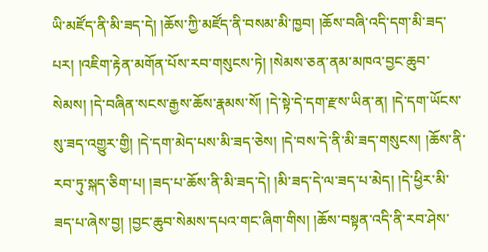ཡི་མཛོད་ནི་མི་ཟད་དེ། །ཆོས་ཀྱི་མཛོད་ནི་བསམ་མི་ཁྱབ། །ཆོས་བཞི་འདི་དག་མི་ཟད་པར། །འཇིག་རྟེན་མགོན་པོས་རབ་གསུངས་ཏེ། །སེམས་ཅན་ནམ་མཁའ་བྱང་ཆུབ་སེམས། །དེ་བཞིན་སངས་རྒྱས་ཆོས་རྣམས་སོ། །དེ་སྟེ་དེ་དག་རྫས་ཡིན་ན། །དེ་དག་ཡོངས་སུ་ཟད་འགྱུར་གྱི། །དེ་དག་མེད་པས་མི་ཟད་ཅེས། །དེ་བས་དེ་ནི་མི་ཟད་གསུངས། །ཆོས་ནི་རབ་ཏུ་སྐད་ཅིག་པ། །ཟད་པ་ཆོས་ནི་མི་ཟད་དེ། །མི་ཟད་དེ་ལ་ཟད་པ་མེད། །དེ་ཕྱིར་མི་ཟད་པ་ཞེས་བྱ། །བྱང་ཆུབ་སེམས་དཔའ་གང་ཞིག་གིས། །ཆོས་བསྟན་འདི་ནི་རབ་ཤེས་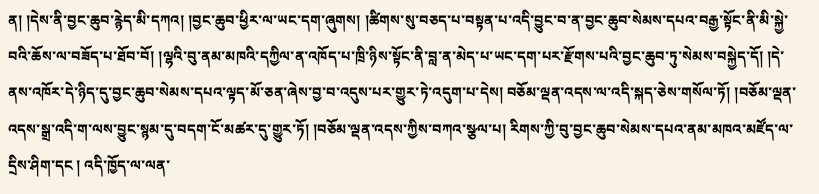ན། །དེས་ནི་བྱང་ཆུབ་རྙེད་མི་དཀའ། །བྱང་ཆུབ་ཕྱིར་ལ་ཡང་དག་ཞུགས། །ཚིགས་སུ་བཅད་པ་བསྟན་པ་འདི་བྱུང་བ་ན་བྱང་ཆུབ་སེམས་དཔའ་བརྒྱ་སྟོང་ནི་མི་སྐྱེ་བའི་ཆོས་ལ་བཟོད་པ་ཐོབ་བོ། །ལྷའི་བུ་ནམ་མཁའི་དཀྱིལ་ན་འཁོད་པ་ཁྲི་ཉིས་སྟོང་ནི་བླ་ན་མེད་པ་ཡང་དག་པར་རྫོགས་པའི་བྱང་ཆུབ་ཏུ་སེམས་བསྐྱེད་དོ། །དེ་ནས་འཁོར་དེ་ཉིད་དུ་བྱང་ཆུབ་སེམས་དཔའ་ལྟད་མོ་ཅན་ཞེས་བྱ་བ་འདུས་པར་གྱུར་ཏེ་འདུག་པ་དེས། བཅོམ་ལྡན་འདས་ལ་འདི་སྐད་ཅེས་གསོལ་ཏོ། །བཅོམ་ལྡན་འདས་སྒྲ་འདི་ག་ལས་བྱུང་སྙམ་དུ་བདག་ངོ་མཚར་དུ་གྱུར་ཏོ། །བཅོམ་ལྡན་འདས་ཀྱིས་བཀའ་སྩལ་པ། རིགས་ཀྱི་བུ་བྱང་ཆུབ་སེམས་དཔའ་ནམ་མཁའ་མཛོད་ལ་དྲིས་ཤིག་དང ། འདི་ཁྱོད་ལ་ལན་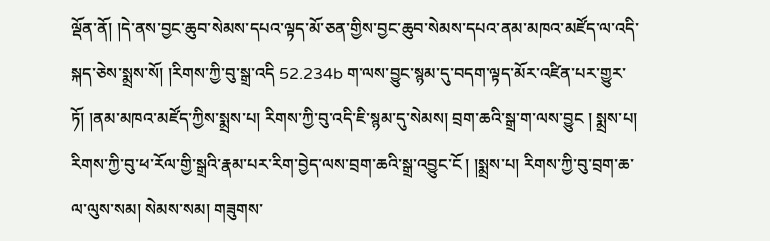ལྡོན་ནོ། །དེ་ནས་བྱང་ཆུབ་སེམས་དཔའ་ལྟད་མོ་ཅན་གྱིས་བྱང་ཆུབ་སེམས་དཔའ་ནམ་མཁའ་མཛོད་ལ་འདི་སྐད་ཅེས་སྨྲས་སོ། །རིགས་ཀྱི་བུ་སྒྲ་འདི 52.234b ག་ལས་བྱུང་སྙམ་དུ་བདག་ལྟད་མོར་འཛིན་པར་གྱུར་ཏོ། །ནམ་མཁའ་མཛོད་ཀྱིས་སྨྲས་པ། རིགས་ཀྱི་བུ་འདི་ཇི་སྙམ་དུ་སེམས། བྲག་ཆའི་སྒྲ་ག་ལས་བྱུང ། སྨྲས་པ། རིགས་ཀྱི་བུ་ཕ་རོལ་གྱི་སྒྲའི་རྣམ་པར་རིག་བྱེད་ལས་བྲག་ཆའི་སྒྲ་འབྱུང་ངོ ། །སྨྲས་པ། རིགས་ཀྱི་བུ་བྲག་ཆ་ལ་ལུས་སམ། སེམས་སམ། གཟུགས་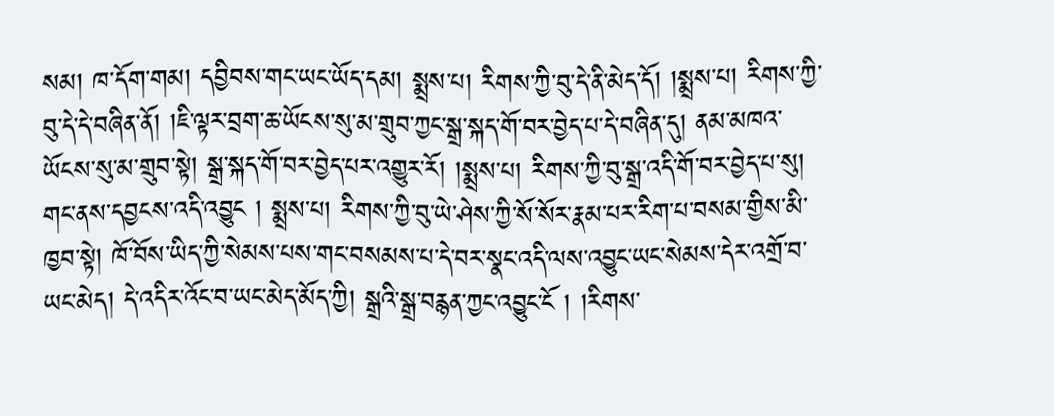སམ། ཁ་དོག་གམ། དབྱིབས་གང་ཡང་ཡོད་དམ། སྨྲས་པ། རིགས་ཀྱི་བུ་དེ་ནི་མེད་དོ། །སྨྲས་པ། རིགས་ཀྱི་བུ་དེ་དེ་བཞིན་ནོ། །ཇི་ལྟར་བྲག་ཆ་ཡོངས་སུ་མ་གྲུབ་ཀྱང་སྒྲ་སྐད་གོ་བར་བྱེད་པ་དེ་བཞིན་དུ། ནམ་མཁའ་ཡོངས་སུ་མ་གྲུབ་སྟེ། སྒྲ་སྐད་གོ་བར་བྱེད་པར་འགྱུར་རོ། །སྨྲས་པ། རིགས་ཀྱི་བུ་སྒྲ་འདི་གོ་བར་བྱེད་པ་སུ། གང་ནས་དབྱངས་འདི་འབྱུང ། སྨྲས་པ། རིགས་ཀྱི་བུ་ཡེ་ཤེས་ཀྱི་སོ་སོར་རྣམ་པར་རིག་པ་བསམ་གྱིས་མི་ཁྱབ་སྟེ། ཁོ་བོས་ཡིད་ཀྱི་སེམས་པས་གང་བསམས་པ་དེ་བར་སྣང་འདི་ལས་འབྱུང་ཡང་སེམས་དེར་འགྲོ་བ་ཡང་མེད། དེ་འདིར་འོང་བ་ཡང་མེད་མོད་ཀྱི། སྒྲའི་སྒྲ་བརྙན་ཀྱང་འབྱུང་ངོ ། །རིགས་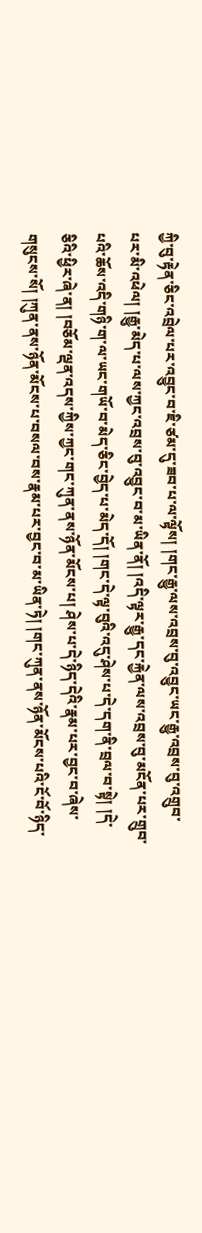ཀྱི་བུ་རྟེན་ཅིང་འབྲེལ་པར་འབྱུང་བ་ཇི་ཙམ་དུ་ཟབ་པ་ལ་ལྟོས། །གང་རྒྱུ་ལས་འབྲས་བུ་འབྱུང་ཡང་རྒྱུ་འབྲས་བུ་འགྲུབ་པར་མི་འཕེལ། །རྒྱུ་མེད་པ་ལས་ཀྱང་འབྲས་བུ་འབྱུང་བ་མ་ཡིན་ནོ། །འདི་ལྟར་རྒྱུ་དང་རྐྱེན་ལས་འབྲས་བུ་མངོན་པར་གྲུབ་པའི་ཆོས་འདི་གཉི་ག་ལ་ཡང་གཡོ་བ་མེད་ཅིང་བྱེད་པ་མེད་དོ། །གང་དེ་ལྟ་བུའི་འདུ་ཤེས་པ་དེ་དག་ནི་བྲལ་བ་སྟེ། །དེ་ཅིའི་ཕྱིར་ཞེ་ན། །བཅོམ་ལྡན་འདས་ཀྱིས་ཀྱང་གང་ཀུན་ནས་ཉོན་མོངས་པ། ཤེས་པ་དེ་ཉིད་དེའི་རྣམ་པར་བྱང་བ་ཞེས་གསུངས་སོ། །ཀུན་ནས་ཉོན་མོངས་པ་བསལ་བས་རྣམ་པར་བྱང་བ་མ་ཡིན་ཏེ། །གང་ཀུན་ནས་ཉོན་མོངས་པའི་ངོ་བོ་ཉིད་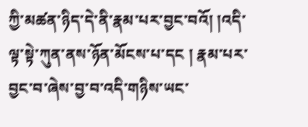ཀྱི་མཚན་ཉིད་དེ་ནི་རྣམ་པར་བྱང་བའོ། །འདི་ལྟ་སྟེ་ཀུན་ནས་ཉོན་མོངས་པ་དང ། རྣམ་པར་བྱང་བ་ཞེས་བྱ་བ་འདི་གཉིས་ཡང་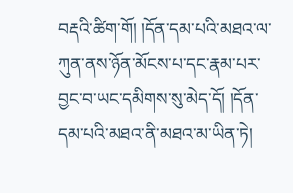བརྡའི་ཚིག་གོ། །དོན་དམ་པའི་མཐའ་ལ་ཀུན་ནས་ཉོན་མོངས་པ་དང་རྣམ་པར་བྱང་བ་ཡང་དམིགས་སུ་མེད་དོ། །དོན་དམ་པའི་མཐའ་ནི་མཐའ་མ་ཡིན་ཏེ།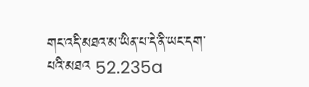གང་འདི་མཐའ་མ་ཡིན་པ་དེ་ནི་ཡང་དག་པའི་མཐའ 52.235a